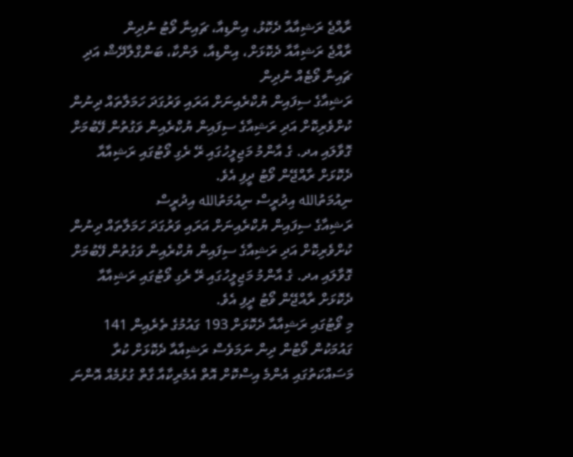ރާއްޖެ ރަޝިއާއާ ދެކޮޅު، އިންޑިއާ، ޗައިނާ ވޯޓު ނުދިން
ރާއްޖެ ރަޝިއާއާ ދެކޮޅަށް، އިންޑިއާ، ލަންކާ، ބަންގްލާދޭޝް އަދި ޗައިނާ ވޯޓެއް ނުދިން
ރަޝިއާގެ ސިފައިން ޔުކްރެއިނަށް އަރައި ވަރުގަދަ ހަމަލާތައް ދިނުން ކުށްވެރިކޮށް އަދި ރަޝިއާގެ ސިފައިން ޔުކްރެއިން ވަގުތުން ފޭބުމަށް ގޮވާލައި އދ. ގެ އާންމު މަޖިލީހުގައި ރޭ ރެގި ވޯޓުގައި ރަޝިއާއާ ދެކޮޅަށް ރާއްޖޭން ވޯޓު ދީފި އެވެ.
ނިއުމަތުالله އިދުރީސް ނިއުމަތުالله އިދުރީސް
ރަޝިއާގެ ސިފައިން ޔުކްރެއިނަށް އަރައި ވަރުގަދަ ހަމަލާތައް ދިނުން ކުށްވެރިކޮށް އަދި ރަޝިއާގެ ސިފައިން ޔުކްރެއިން ވަގުތުން ފޭބުމަށް ގޮވާލައި އދ. ގެ އާންމު މަޖިލީހުގައި ރޭ ރެގި ވޯޓުގައި ރަޝިއާއާ ދެކޮޅަށް ރާއްޖޭން ވޯޓު ދީފި އެވެ.
މި ވޯޓުގައި ރަޝިއާއާ ދެކޮޅަށް 193 ގައުމުގެ ތެރެއިން 141 ގައުމަކުން ވޯޓުން ދިން ނަމަވެސް ރަޝިއާއާ ދެކޮޅަށް ކުރާ މަސައްކަތުގައި އެންމެ އިސްކޮށް އޮތް އެމެރިކާއާ ގާތް ގުޅުމެއް އޮންނަ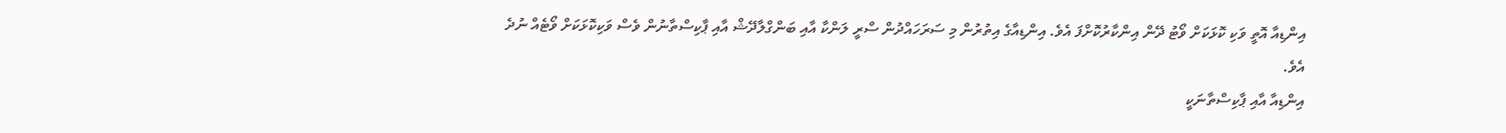އިންޑިއާ އޮތީ ވަކި ކޮޅަކަށް ވޯޓު ދޭން އިންކާރުކޮށްފަ އެވެ. އިންޑިއާގެ އިތުރުން މި ސަރަހައްދުން ސްރީ ލަންކާ އާއި ބަންގްލާދޭޝް އާއި ޕާކިސްތާނުން ވެސް ވަކިކޮޅަކަށް ވޯޓެއް ނުދެ އެވެ.
އިންޑިއާ އާއި ޕާކިސްތާނަކީ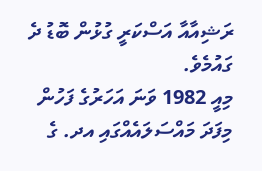ރަޝިއާއާ އަސްކަރީ ގުޅުން ބޮޑު ދެ ގައުމެވެ.
މިއީ 1982 ވަނަ އަހަރުގެ ފަހުން މިފަދަ މައްސަލައެއްގައި އދ. ގެ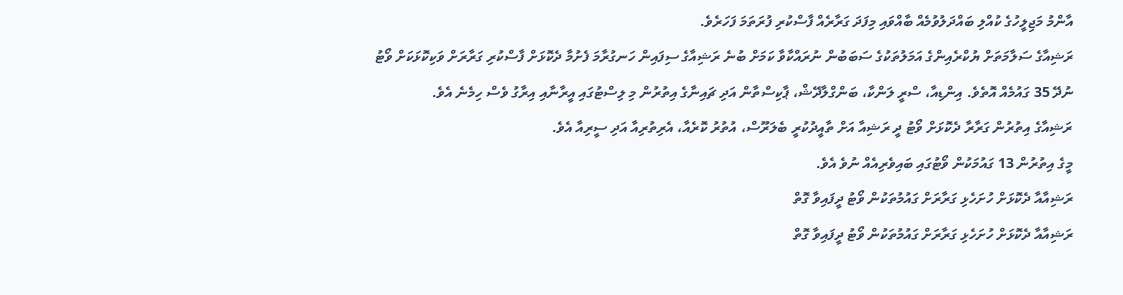އާންމު މަޖިލީހުގެ ކުއްލި ބައްދަލުވުމެއް ބާއްވައި މިފަދަ ގަރާރެއް ފާސްކުރި ފުރަތަމަ ފަހަރެވެ.
ރަޝިއާގެ ސަލާމަތަށް ޔުކްރެއިންގެ އަމަލުތަކުގެ ސަބަބުން ނުރައްކާވާ ކަމަށް ބުނެ ރަޝިއާގެ ސިފައިން ހަނގުރާމަ ފެށުމާ ދެކޮޅަށް ފާސްކުރި ގަރާރަށް ވަކިކޮޅަކަށް ވޯޓު ނުދޭ 35 ގައުމެއް އޮތެވެ. އިންޑިއާ، ސްރީ ލަންކާ، ބަންގްލާދޭޝް، ޕާކިސްތާން އަދި ޗައިނާގެ އިތުރުން މި ލިސްޓުގައި އީރާނާއި އިރާގު ވެސް ހިމެނެ އެވެ.
ރަޝިއާގެ އިތުރުން ގަރާރާ ދެކޮޅަށް ވޯޓު ދީ ރަޝިއާ އަށް ތާއީދުކުރީ ބެލަރޫސް، އުތުރު ކޮރެއާ، އެރިތުރިއާ އަދި ސީރިއާ އެވެ.
މީގެ އިތުރުން 13 ގައުމަކުން ވޯޓުގައި ބައިވެރިއެއް ނުވެ އެވެ.
ރަޝިއާއާ ދެކޮޅަށް ހުށަހެޅި ގަރާރަށް ގައުމުތަކުން ވޯޓު ދީފައިވާ ގޮތް
ރަޝިއާއާ ދެކޮޅަށް ހުށަހެޅި ގަރާރަށް ގައުމުތަކުން ވޯޓު ދީފައިވާ ގޮތް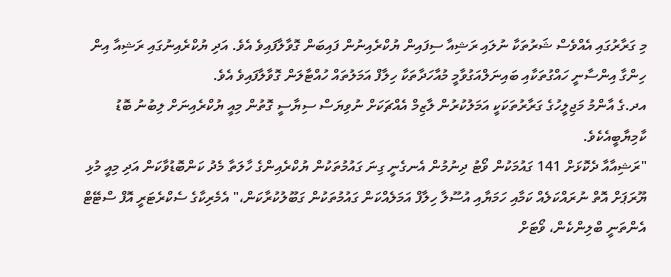މި ގަރާރުގައި އެއްވެސް ޝަރުތަކާ ނުލައި ރަޝިއާ ސިފައިން ޔުކްރެއިނުން ފައިބަން ގޮވާލާފައިވެ އެވެ. އަދި ޔުކްރެއިނުގައި ރަޝިއާ އިން ހިންގާ އިންސާނީ ހައްގުތަކާއި ބައިނަލްއަގުވާމީ މުއާހަދާތަކާ ހިލާފް އަމަލުތައް ހުއްޓާލަން ގޮވާލާފައިވެ އެވެ.
އދ.ގެ އާންމު މަޖިލީހުގެ ގަރާރުތަކަކީ އަމަލުކުރުން ލާޒިމް އެއްޗަކަށް ނުވިޔަސް ސިޔާސީ ގޮތުން މިއީ ޔުކްރެއިނަށް ލިބުނު ބޮޑު ކާމިޔާބީއެކެވެ.
"ރަޝިއާއާ ދެކޮޅަށް 141 ގައުމަކުން ވޯޓު ދިނުމުން އެނގެނީ ގިނަ ގައުމުތަކުން ޔުކްރެއިންގެ ހާލަތާ މެދު ކަންބޮޑުވާކަން އަދި މިއީ މުޅި ޔޫރަޕަށް އޮތް ނުރައްކަލެއް ކަމާއި ހަމަޔާއި އުސޫލާ ހިލާފް އަމަލެއްކަން ގައުމުތަކުން ގަބޫލުކުރާކަން،" އެމެރިކާގެ ސެކްރެޓަރީ އޮފް ސްޓޭޓް އެންތަނީ ބްލިންކެން، ވޯޓަށް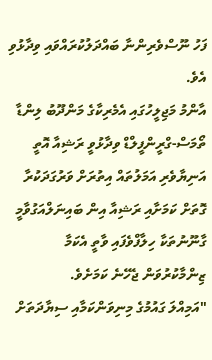ފަހު ނޫސްވެރިންނާ ބައްދަލުކުރައްވައި ވިދާޅުވި އެވެ.
އާންމު މަޖިލީހުގައި އެމެރިކާގެ މަންދޫބު ލިންޑާ ތޯމަސް-ގްރީންފީލްޑް ވިދާޅުވީ ރަޝިއާ އޮތީ އަނިޔާވެރި އަމަލުތައް އިތުރަށް ވަރުގަދަކުރާ ގޮތަށް ކަމަށާއި ރަޝިއާ އިން ބައިނަލްއަގުވާމީ ގާނޫނުތަކާ ހިލާފްވެފައި ވާތީ އެކަމާ ޒިންމާކުރުވަން ޖެހޭނެ ކަމަށެވެ.
"އަމިއްލަ ގައުމުގެ މިނިވަންކަމާއި ސިޔާދަތަށް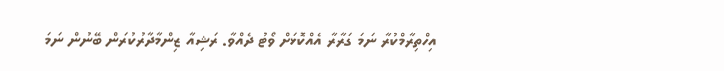އިހްތިރާމްކުރާ ނަމަ ގަރާރާ އެއްކޮޅަށް ވޯޓު ދެއްވާ. ރަޝިއާ ޒިންމާދާރުކުރަން ބޭނުން ނަމަ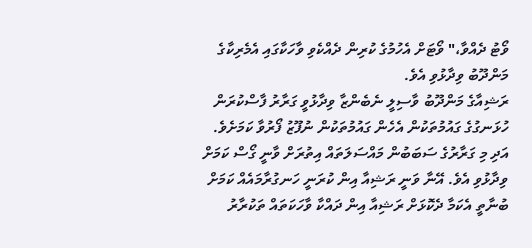ވޯޓު ދެއްވާ،" ވޯޓަށް އެހުމުގެ ކުރިން ދެއްކެވި ވާހަކާގައި އެމެރިކާގެ މަންދޫބު ވިދާޅުވި އެވެ.
ރަޝިއާގެ މަންދޫބު ވާސިލީ ނެބެންޒާ ވިދާޅުވީ ގަރާރު ފާސްކުރަން ހުޅަނގުގެ ގައުމުތަކުން އެހެން ގައުމުތަކުން ނުފޫޒު ފޯރުވާ ކަމަށެވެ. އަދި މި ގަރާރުގެ ސަބަބުން މައްސަލަތައް އިތުރަށް ވާނީ ގޯސް ކަމަށް ވިދާޅުވި އެވެ. އޭނާ ވަނީ ރަޝިއާ އިން ކުރަނީ ހަނގުރާމައެއް ކަމަށް ބުނާތީ އެކަމާ ދެކޮޅަށް ރަޝިއާ އިން ދައްކާ ވާހަކަތައް ތަކުރާރު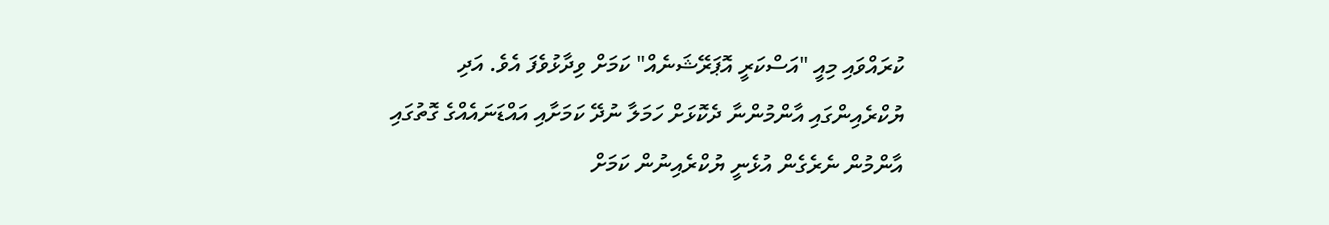ކުރައްވައި މިއީ "އަސްކަރީ އޮޕަރޭޝަނެއް" ކަމަށް ވިދާޅުވެފަ އެވެ. އަދި ޔުކްރެއިންގައި އާންމުންނާ ދެކޮޅަށް ހަމަލާ ނުދޭ ކަމަށާއި އައްޑަނައެއްގެ ގޮތުގައި އާންމުން ނެރެގެން އުޅެނީ ޔުކްރެއިނުން ކަމަށް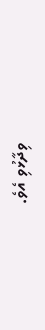ވިދާޅުވި އެވެ.